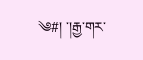༄#། ་།རྒྱ་གར་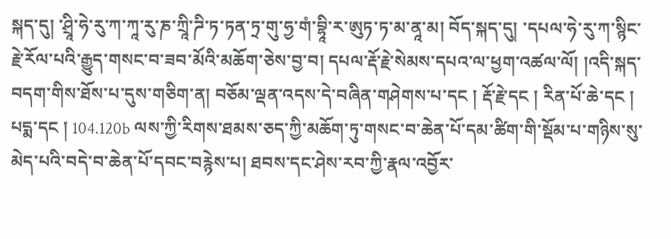སྐད་དུ། ་ཤྲཱི་ཧེ་རུ་ཀ་ཀཱ་རུ་ཎ་ཀྲཱི་ཌི་ཏ་ཏན་ཏྲ་གུ་ཧྱ་གཾ་བྷཱི་ར་ཨུཏ་ཏ་མ་ནཱ་མ། བོད་སྐད་དུ། ་དཔལ་ཧེ་རུ་ཀ་སྙིང་རྗེ་རོལ་པའི་རྒྱུད་གསང་བ་ཟབ་མོའི་མཆོག་ཅེས་བྱ་བ། དཔལ་རྡོ་རྗེ་སེམས་དཔའ་ལ་ཕྱག་འཚལ་ལོ། །འདི་སྐད་བདག་གིས་ཐོས་པ་དུས་གཅིག་ན། བཅོམ་ལྡན་འདས་དེ་བཞིན་གཤེགས་པ་དང ། རྡོ་རྗེ་དང ། རིན་པོ་ཆེ་དང ། པདྨ་དང ། 104.120b ལས་ཀྱི་རིགས་ཐམས་ཅད་ཀྱི་མཆོག་ཏུ་གསང་བ་ཆེན་པོ་དམ་ཚིག་གི་སྡོམ་པ་གཉིས་སུ་མེད་པའི་བདེ་བ་ཆེན་པོ་དབང་བརྙེས་པ། ཐབས་དང་ཤེས་རབ་ཀྱི་རྣལ་འབྱོར་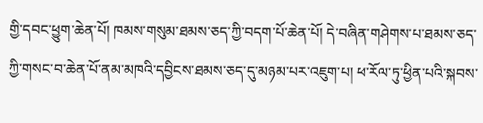གྱི་དབང་ཕྱུག་ཆེན་པོ། ཁམས་གསུམ་ཐམས་ཅད་ཀྱི་བདག་པོ་ཆེན་པོ། དེ་བཞིན་གཤེགས་པ་ཐམས་ཅད་ཀྱི་གསང་བ་ཆེན་པོ་ནམ་མཁའི་དབྱིངས་ཐམས་ཅད་དུ་མཉམ་པར་འཇུག་པ། ཕ་རོལ་ཏུ་ཕྱིན་པའི་སྐབས་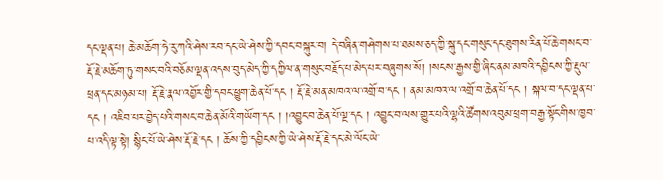དང་ལྡན་པ། ཆེ་མཆོག་ཧེ་རུ་ཀའི་ཤེས་རབ་དང་ཡེ་ཤེས་ཀྱི་དབང་བསྐུར་བ། དེ་བཞིན་གཤེགས་པ་ཐམས་ཅད་ཀྱི་སྐུ་དང་གསུང་དང་ཐུགས་རིན་པོ་ཆེ་གསང་བ་རྡོ་རྗེ་མཆོག་ཏུ་གསང་བའི་བཅོམ་ལྡན་འདས་བུད་མེད་ཀྱི་དཀྱིལ་ན་གསུང་བརྗོད་པ་མེད་པར་བཞུགས་སོ། །སངས་རྒྱས་གྱི་ཞིང་ནམ་མཁའི་དབྱིངས་ཀྱི་རྡུལ་ཕྲན་དང་མཉམ་པ། རྡོ་རྗེ་རྣལ་འབྱོར་གྱི་དབང་ཕྱུག་ཆེན་པོ་དང ། རྡོ་རྗེ་མན་མཁའ་ལ་འགྲོ་བ་དང ། ནམ་མཁའ་ལ་འགྲོ་བ་ཆེན་པོ་དང ། སྐལ་བ་དང་ལྡན་པ་དང ། འཇིབ་པར་བྱེད་པའི་གསང་བ་ཆེན་མོའི་གཡོག་དང ། །འབྱུང་བ་ཆེན་པོ་ལྔ་དང ། འབྱུང་བ་ལས་གྱུར་པའི་ལྷའི་ཚོགས་འབུམ་ཕྲག་བརྒྱ་སྟོང་གིས་ཁྱབ་པ་འདི་ལྟ་སྟེ། སྙིང་པོ་ཡེ་ཤེས་རྡོ་རྗེ་དང ། ཆོས་ཀྱི་དབྱིངས་ཀྱི་ཡེ་ཤེས་རྡོ་རྗེ་དང་མེ་ལོང་ཡེ་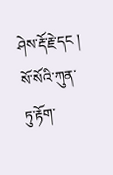ཤེས་རྡོ་རྗེ་དང ། སོ་སོའི་ཀུན་ཏུ་རྟོག་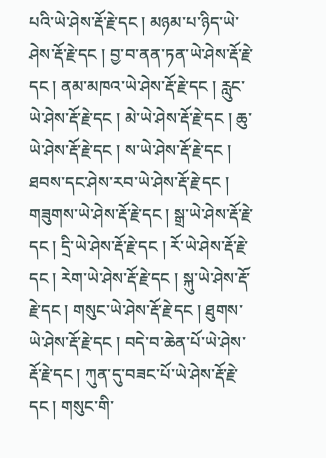པའི་ཡེ་ཤེས་རྡོ་རྗེ་དང ། མཉམ་པ་ཉིད་ཡེ་ཤེས་རྡོ་རྗེ་དང ། བྱ་བ་ནན་ཏན་ཡེ་ཤེས་རྡོ་རྗེ་དང ། ནམ་མཁའ་ཡེ་ཤེས་རྡོ་རྗེ་དང ། རླུང་ཡེ་ཤེས་རྡོ་རྗེ་དང ། མེ་ཡེ་ཤེས་རྡོ་རྗེ་དང ། ཆུ་ཡེ་ཤེས་རྡོ་རྗེ་དང ། ས་ཡེ་ཤེས་རྡོ་རྗེ་དང ། ཐབས་དང་ཤེས་རབ་ཡེ་ཤེས་རྡོ་རྗེ་དང ། གཟུགས་ཡེ་ཤེས་རྡོ་རྗེ་དང ། སྒྲ་ཡེ་ཤེས་རྡོ་རྗེ་དང ། དྲི་ཡེ་ཤེས་རྡོ་རྗེ་དང ། རོ་ཡེ་ཤེས་རྡོ་རྗེ་དང ། རེག་ཡེ་ཤེས་རྡོ་རྗེ་དང ། སྐུ་ཡེ་ཤེས་རྡོ་རྗེ་དང ། གསུང་ཡེ་ཤེས་རྡོ་རྗེ་དང ། ཐུགས་ཡེ་ཤེས་རྡོ་རྗེ་དང ། བདེ་བ་ཆེན་པོ་ཡེ་ཤེས་རྡོ་རྗེ་དང ། ཀུན་དུ་བཟང་པོ་ཡེ་ཤེས་རྡོ་རྗེ་དང ། གསུང་གི་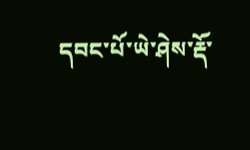དབང་པོ་ཡེ་ཤེས་རྡོ་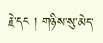རྗེ་དང ། གཉིས་སུ་མེད་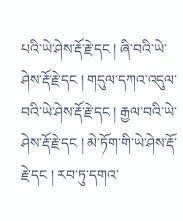པའི་ཡེ་ཤེས་རྡོ་རྗེ་དང ། ཞི་བའི་ཡེ་ཤེས་རྡོ་རྗེ་དང ། གདུལ་དཀའ་འདུལ་བའི་ཡེ་ཤེས་རྡོ་རྗེ་དང ། རྒྱལ་བའི་ཡེ་ཤེས་རྡོ་རྗེ་དང ། མེ་ཏོག་གི་ཡེ་ཤེས་རྡོ་རྗེ་དང ། རབ་ཏུ་དགའ་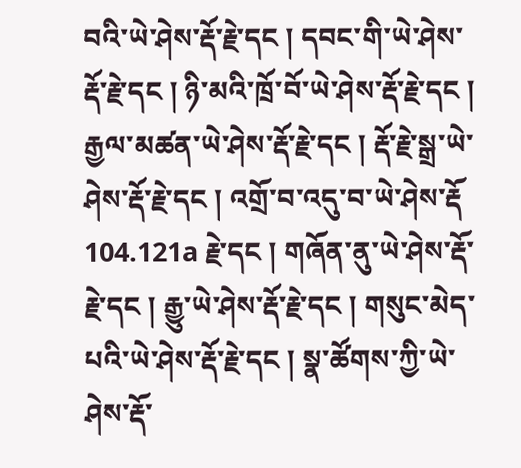བའི་ཡེ་ཤེས་རྡོ་རྗེ་དང ། དབང་གི་ཡེ་ཤེས་རྡོ་རྗེ་དང ། ཉི་མའི་ཁྲོ་བོ་ཡེ་ཤེས་རྡོ་རྗེ་དང ། རྒྱལ་མཚན་ཡེ་ཤེས་རྡོ་རྗེ་དང ། རྡོ་རྗེ་སྒྲ་ཡེ་ཤེས་རྡོ་རྗེ་དང ། འགྲོ་བ་འདུ་བ་ཡེ་ཤེས་རྡོ 104.121a རྗེ་དང ། གཞོན་ནུ་ཡེ་ཤེས་རྡོ་རྗེ་དང ། རྒྱུ་ཡེ་ཤེས་རྡོ་རྗེ་དང ། གསུང་མེད་པའི་ཡེ་ཤེས་རྡོ་རྗེ་དང ། སྣ་ཚོགས་ཀྱི་ཡེ་ཤེས་རྡོ་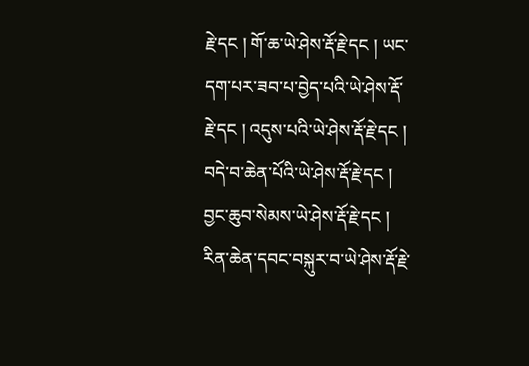རྗེ་དང ། གོ་ཆ་ཡེ་ཤེས་རྡོ་རྗེ་དང ། ཡང་དག་པར་ཟབ་པ་བྱེད་པའི་ཡེ་ཤེས་རྡོ་རྗེ་དང ། འདུས་པའི་ཡེ་ཤེས་རྡོ་རྗེ་དང ། བདེ་བ་ཆེན་པོའི་ཡེ་ཤེས་རྡོ་རྗེ་དང ། བྱང་ཆུབ་སེམས་ཡེ་ཤེས་རྡོ་རྗེ་དང ། རིན་ཆེན་དབང་བསྐུར་བ་ཡེ་ཤེས་རྡོ་རྗེ་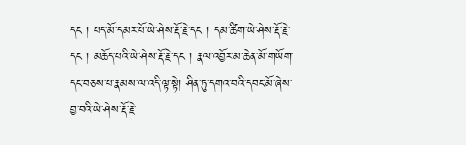དང ། པད་མོ་དམར་པོ་ཡེ་ཤེས་རྡོ་རྗེ་དང ། དམ་ཚིག་ཡེ་ཤེས་རྡོ་རྗེ་དང ། མཆོད་པའི་ཡེ་ཤེས་རྡོ་རྗེ་དང ། རྣལ་འབྱོར་མ་ཆེན་མོ་གཡོག་དང་བཅས་པ་རྣམས་ལ་འདི་ལྟ་སྟེ། ཤིན་ཏུ་དགའ་བའི་དབང་མོ་ཞེས་བྱ་བའི་ཡེ་ཤེས་རྡོ་རྗེ་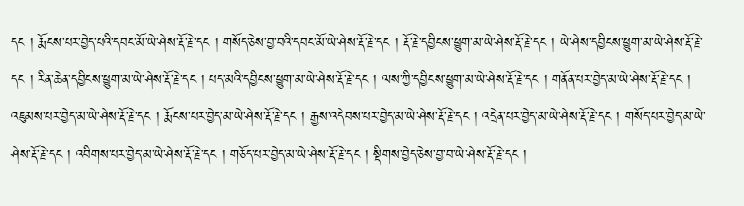དང ། རྨོངས་པར་བྱེད་པའི་དབང་མོ་ཡེ་ཤེས་རྡོ་རྗེ་དང ། གསོད་ཅེས་བྱ་བའི་དབང་མོ་ཡེ་ཤེས་རྡོ་རྗེ་དང ། རྡོ་རྗེ་དབྱིངས་ཕྱུག་མ་ཡེ་ཤེས་རྡོ་རྗེ་དང ། ཡེ་ཤེས་དབྱིངས་ཕྱུག་མ་ཡེ་ཤེས་རྡོ་རྗེ་དང ། རིན་ཆེན་དབྱིངས་ཕྱུག་མ་ཡེ་ཤེས་རྡོ་རྗེ་དང ། པད་མའི་དབྱིངས་ཕྱུག་མ་ཡེ་ཤེས་རྡོ་རྗེ་དང ། ལས་ཀྱི་དབྱིངས་ཕྱུག་མ་ཡེ་ཤེས་རྡོ་རྗེ་དང ། གནོན་པར་བྱེད་མ་ཡེ་ཤེས་རྡོ་རྗེ་དང ། འཇུམས་པར་བྱེད་མ་ཡེ་ཤེས་རྡོ་རྗེ་དང ། རྨོངས་པར་བྱེད་མ་ཡེ་ཤེས་རྡོ་རྗེ་དང ། རྒྱས་འདེབས་པར་བྱེད་མ་ཡེ་ཤེས་རྡོ་རྗེ་དང ། འདྲེན་པར་བྱེད་མ་ཡེ་ཤེས་རྡོ་རྗེ་དང ། གསོད་པར་བྱེད་མ་ཡེ་ཤེས་རྡོ་རྗེ་དང ། འབིགས་པར་བྱེད་མ་ཡེ་ཤེས་རྡོ་རྗེ་དང ། གཅོད་པར་བྱེད་མ་ཡེ་ཤེས་རྡོ་རྗེ་དང ། སྡིགས་བྱེད་ཅེས་བྱ་བ་ཡེ་ཤེས་རྡོ་རྗེ་དང །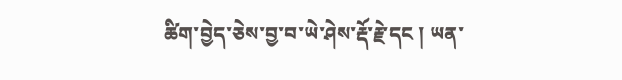ཚིག་བྱེད་ཅེས་བྱ་བ་ཡེ་ཤེས་རྡོ་རྗེ་དང ། ཡན་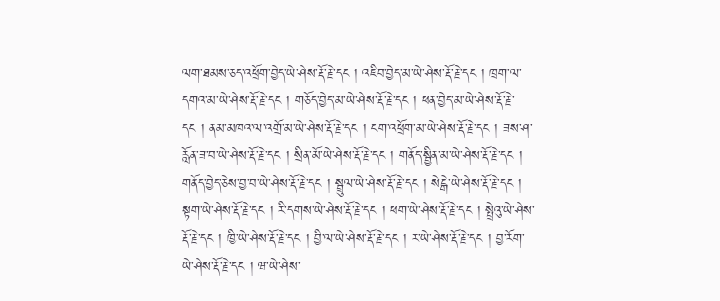ལག་ཐམས་ཅད་འཕྲོག་བྱེད་ཡེ་ཤེས་རྡོ་རྗེ་དང ། འཇིབ་བྱེད་མ་ཡེ་ཤེས་རྡོ་རྗེ་དང ། ཁྲག་ལ་དགའ་མ་ཡེ་ཤེས་རྡོ་རྗེ་དང ། གཅོད་བྱེད་མ་ཡེ་ཤེས་རྡོ་རྗེ་དང ། ཕན་བྱེད་མ་ཡེ་ཤེས་རྡོ་རྗེ་དང ། ནམ་མཁའ་ལ་འགྲོ་མ་ཡེ་ཤེས་རྡོ་རྗེ་དང ། ངག་འཕྲོག་མ་ཡེ་ཤེས་རྡོ་རྗེ་དང ། ཟས་ཤ་རློན་ཟ་བ་ཡེ་ཤེས་རྡོ་རྗེ་དང ། སྲིན་མོ་ཡེ་ཤེས་རྡོ་རྗེ་དང ། གནོད་སྦྱིན་མ་ཡེ་ཤེས་རྡོ་རྗེ་དང ། གནོད་བྱེད་ཅེས་བྱ་བ་ཡེ་ཤེས་རྡོ་རྗེ་དང ། སྦྲུལ་ཡེ་ཤེས་རྡོ་རྗེ་དང ། སེངྒེ་ཡེ་ཤེས་རྡོ་རྗེ་དང ། སྟག་ཡེ་ཤེས་རྡོ་རྗེ་དང ། རི་དགས་ཡེ་ཤེས་རྡོ་རྗེ་དང ། ཕག་ཡེ་ཤེས་རྡོ་རྗེ་དང ། སྤྲེའུ་ཡེ་ཤེས་རྡོ་རྗེ་དང ། ཁྱི་ཡེ་ཤེས་རྡོ་རྗེ་དང ། བྱི་ལ་ཡེ་ཤེས་རྡོ་རྗེ་དང ། ར་ཡེ་ཤེས་རྡོ་རྗེ་དང ། བྱ་རོག་ཡེ་ཤེས་རྡོ་རྗེ་དང ། ཝ་ཡེ་ཤེས་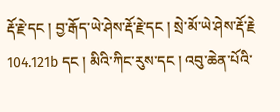རྡོ་རྗེ་དང ། བྱ་རྒོད་ཡེ་ཤེས་རྡོ་རྗེ་དང ། སྲེ་མོ་ཡེ་ཤེས་རྡོ་རྗེ 104.121b དང ། མིའི་ཀིང་རུས་དང ། འབུ་ཆེན་པོའི་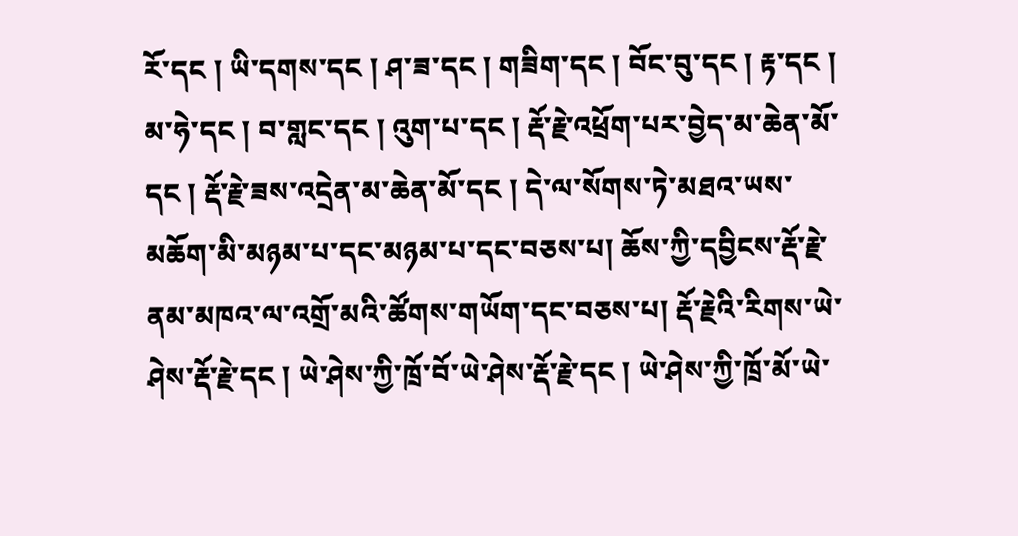རོ་དང ། ཡི་དགས་དང ། ཤ་ཟ་དང ། གཟིག་དང ། བོང་བུ་དང ། རྟ་དང ། མ་ཧེ་དང ། བ་གླང་དང ། འུག་པ་དང ། རྡོ་རྗེ་འཕྲོག་པར་བྱེད་མ་ཆེན་མོ་དང ། རྡོ་རྗེ་ཟས་འདྲེན་མ་ཆེན་མོ་དང ། དེ་ལ་སོགས་ཏེ་མཐའ་ཡས་མཆོག་མི་མཉམ་པ་དང་མཉམ་པ་དང་བཅས་པ། ཆོས་ཀྱི་དབྱིངས་རྡོ་རྗེ་ནམ་མཁའ་ལ་འགྲོ་མའི་ཚོགས་གཡོག་དང་བཅས་པ། རྡོ་རྗེའི་རིགས་ཡེ་ཤེས་རྡོ་རྗེ་དང ། ཡེ་ཤེས་ཀྱི་ཁྲོ་བོ་ཡེ་ཤེས་རྡོ་རྗེ་དང ། ཡེ་ཤེས་ཀྱི་ཁྲོ་མོ་ཡེ་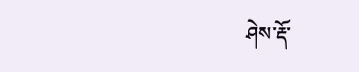ཤེས་རྡོ་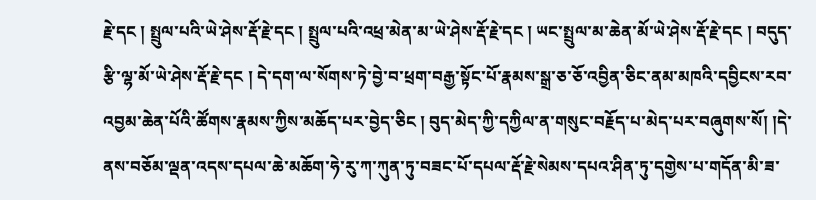རྗེ་དང ། སྤྲུལ་པའི་ཡེ་ཤེས་རྡོ་རྗེ་དང ། སྤྲུལ་པའི་འཕྲ་མེན་མ་ཡེ་ཤེས་རྡོ་རྗེ་དང ། ཡང་སྤྲུལ་མ་ཆེན་མོ་ཡེ་ཤེས་རྡོ་རྗེ་དང ། བདུད་རྩི་ལྷ་མོ་ཡེ་ཤེས་རྡོ་རྗེ་དང ། དེ་དག་ལ་སོགས་ཏེ་བྱེ་བ་ཕྲག་བརྒྱ་སྟོང་པོ་རྣམས་སྒྲ་ཅ་ཅོ་འབྱིན་ཅིང་ནམ་མཁའི་དབྱིངས་རབ་འབྱམ་ཆེན་པོའི་ཚོགས་རྣམས་ཀྱིས་མཆོད་པར་བྱེད་ཅིང ། བུད་མེད་ཀྱི་དཀྱིལ་ན་གསུང་བརྗོད་པ་མེད་པར་བཞུགས་སོ། །དེ་ནས་བཅོམ་ལྡན་འདས་དཔལ་ཆེ་མཆོག་ཧེ་རུ་ཀ་ཀུན་ཏུ་བཟང་པོ་དཔལ་རྡོ་རྗེ་སེམས་དཔའ་ཤིན་ཏུ་དགྱེས་པ་གདོན་མི་ཟ་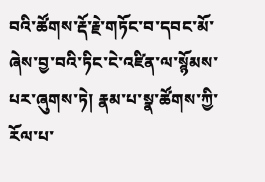བའི་ཚོགས་རྡོ་རྗེ་གཏོང་བ་དབང་མོ་ཞེས་བྱ་བའི་ཏིང་ངེ་འཛིན་ལ་སྙོམས་པར་ཞུགས་ཏེ། རྣམ་པ་སྣ་ཚོགས་ཀྱི་རོལ་པ་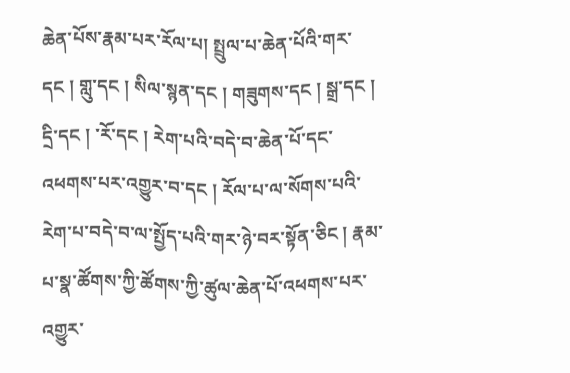ཆེན་པོས་རྣམ་པར་རོལ་པ། སྤྲུལ་པ་ཆེན་པོའི་གར་དང ། གླུ་དང ། སིལ་སྙན་དང ། གཟུགས་དང ། སྒྲ་དང ། དྲི་དང ། ་རོ་དང ། རེག་པའི་བདེ་བ་ཆེན་པོ་དང་འཕགས་པར་འགྱུར་བ་དང ། རོལ་པ་ལ་སོགས་པའི་རེག་པ་བདེ་བ་ལ་སྤྱོད་པའི་གར་ཉེ་བར་སྟོན་ཅིང ། རྣམ་པ་སྣ་ཚོགས་ཀྱི་ཚོགས་ཀྱི་ཚུལ་ཆེན་པོ་འཕགས་པར་འགྱུར་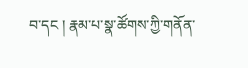བ་དང ། རྣམ་པ་སྣ་ཚོགས་ཀྱི་གནོན་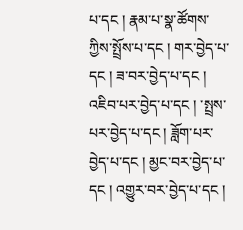པ་དང ། རྣམ་པ་སྣ་ཚོགས་ཀྱིས་སྤྲོས་པ་དང ། གར་བྱེད་པ་དང ། ཟ་བར་བྱེད་པ་དང ། འཇིབ་པར་བྱེད་པ་དང ། ་སྤྲས་པར་བྱེད་པ་དང ། ཟློག་པར་བྱེད་པ་དང ། མྱང་བར་བྱེད་པ་དང ། འགྱུར་བར་བྱེད་པ་དང །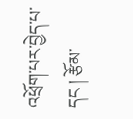འཕྲོག་པར་བྱེད་པ་དང ། རྩོམ་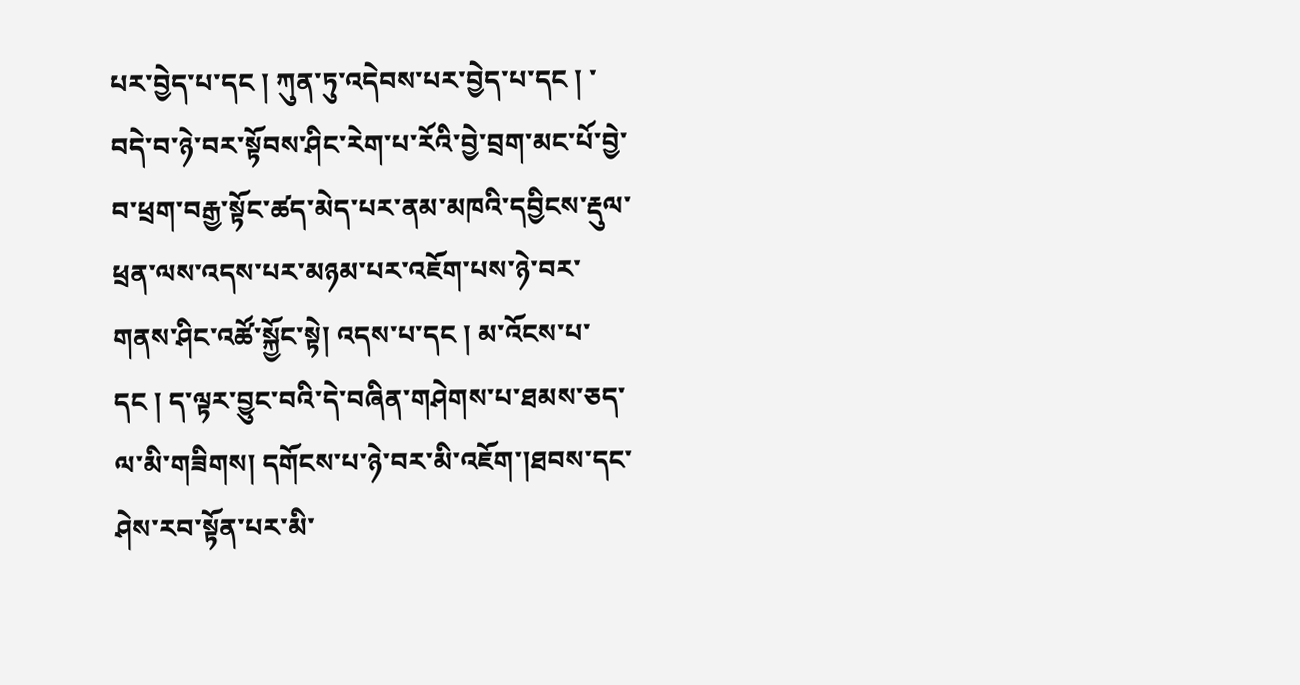པར་བྱེད་པ་དང ། ཀུན་ཏུ་འདེབས་པར་བྱེད་པ་དང ། ་བདེ་བ་ཉེ་བར་སྟོབས་ཤིང་རེག་པ་རོའི་བྱེ་བྲག་མང་པོ་བྱེ་བ་ཕྲག་བརྒྱ་སྟོང་ཚད་མེད་པར་ནམ་མཁའི་དབྱིངས་རྡུལ་ཕྲན་ལས་འདས་པར་མཉམ་པར་འཇོག་པས་ཉེ་བར་གནས་ཤིང་འཚོ་སྐྱོང་སྟེ། འདས་པ་དང ། མ་འོངས་པ་དང ། ད་ལྟར་བྱུང་བའི་དེ་བཞིན་གཤེགས་པ་ཐམས་ཅད་ལ་མི་གཟིགས། དགོངས་པ་ཉེ་བར་མི་འཇོག་།ཐབས་དང་ཤེས་རབ་སྟོན་པར་མི་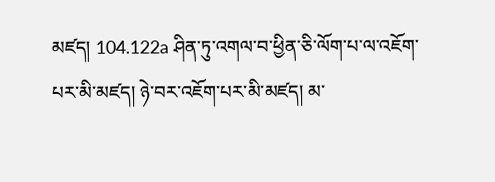མཛད། 104.122a ཤིན་ཏུ་འགལ་བ་ཕྱིན་ཅི་ལོག་པ་ལ་འཇོག་པར་མི་མཛད། ཉེ་བར་འཇོག་པར་མི་མཛད། མ་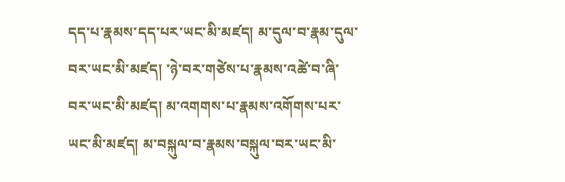དད་པ་རྣམས་དད་པར་ཡང་མི་མཛད། མ་དུལ་བ་རྣམ་དུལ་བར་ཡང་མི་མཛད། ་ཉེ་བར་གཙེས་པ་རྣམས་འཚེ་བ་ཞི་བར་ཡང་མི་མཛད། མ་འགགས་པ་རྣམས་འགོགས་པར་ཡང་མི་མཛད། མ་བསྐུལ་བ་རྣམས་བསྐུལ་བར་ཡང་མི་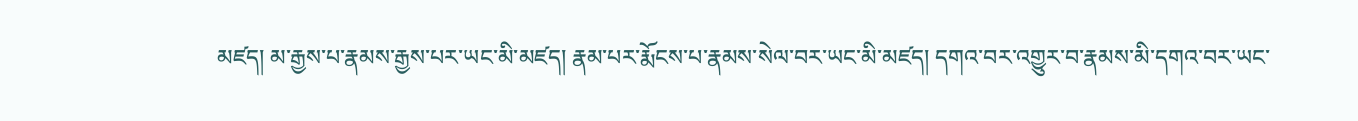མཛད། མ་རྒྱས་པ་རྣམས་རྒྱས་པར་ཡང་མི་མཛད། རྣམ་པར་རྨོངས་པ་རྣམས་སེལ་བར་ཡང་མི་མཛད། དགའ་བར་འགྱུར་བ་རྣམས་མི་དགའ་བར་ཡང་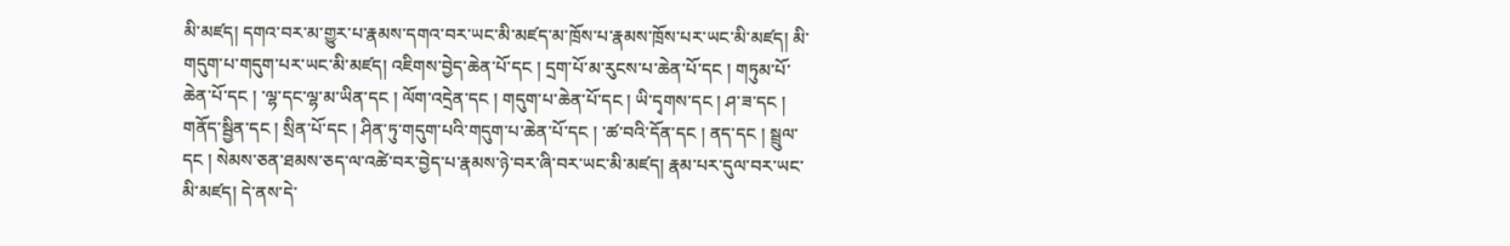མི་མཛད། དགའ་བར་མ་གྱུར་པ་རྣམས་དགའ་བར་ཡང་མི་མཛད་མ་ཁྲོས་པ་རྣམས་ཁྲོས་པར་ཡང་མི་མཛད། མི་གདུག་པ་གདུག་པར་ཡང་མི་མཛད། འཇིགས་བྱེད་ཆེན་པོ་དང ། དྲག་པོ་མ་རུངས་པ་ཆེན་པོ་དང ། གཏུམ་པོ་ཆེན་པོ་དང ། ་ལྷ་དང་ལྷ་མ་ཡིན་དང ། ལོག་འདྲེན་དང ། གདུག་པ་ཆེན་པོ་དང ། ཡི་དྭགས་དང ། ཤ་ཟ་དང ། གནོད་སྦྱིན་དང ། སྲིན་པོ་དང ། ཤིན་ཏུ་གདུག་པའི་གདུག་པ་ཆེན་པོ་དང ། ་ཚ་བའི་དོན་དང ། ནད་དང ། སྦྲུལ་དང ། སེམས་ཅན་ཐམས་ཅད་ལ་འཚེ་བར་བྱེད་པ་རྣམས་ཉེ་བར་ཞི་བར་ཡང་མི་མཛད། རྣམ་པར་དུལ་བར་ཡང་མི་མཛད། དེ་ནས་དེ་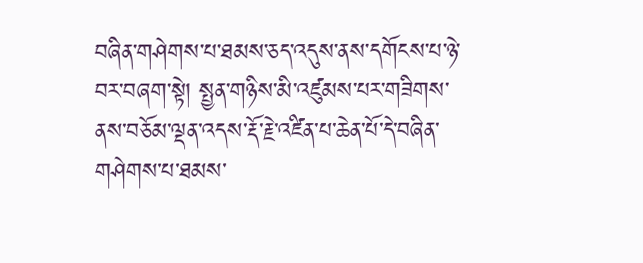བཞིན་གཤེགས་པ་ཐམས་ཅད་འདུས་ནས་དགོངས་པ་ཉེ་བར་བཞག་སྟེ། སྤྱན་གཉིས་མི་འཛུམས་པར་གཟིགས་ནས་བཅོམ་ལྡན་འདས་རྡོ་རྗེ་འཛིན་པ་ཆེན་པོ་དེ་བཞིན་གཤེགས་པ་ཐམས་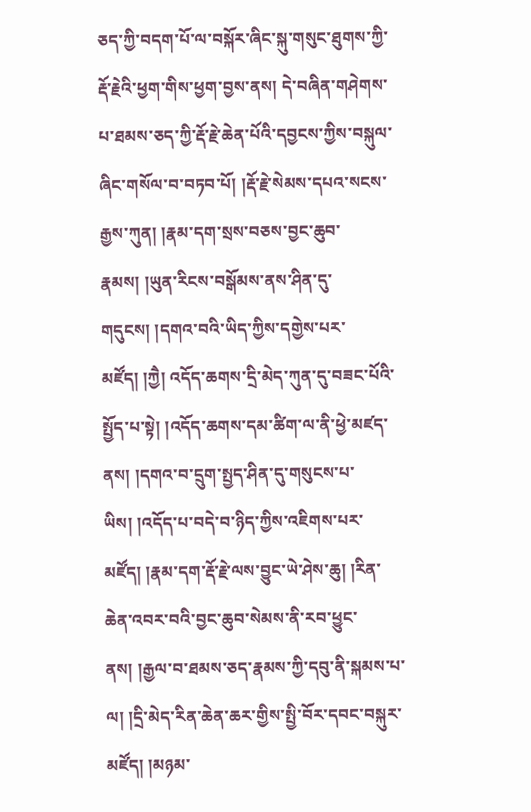ཅད་ཀྱི་བདག་པོ་ལ་བསྐོར་ཞིང་སྐུ་གསུང་ཐུགས་ཀྱི་རྡོ་རྗེའི་ཕྱག་གིས་ཕྱག་བྱས་ནས། དེ་བཞིན་གཤེགས་པ་ཐམས་ཅད་ཀྱི་རྡོ་རྗེ་ཆེན་པོའི་དབྱངས་ཀྱིས་བསྐུལ་ཞིང་གསོལ་བ་བཏབ་པོ། །རྡོ་རྗེ་སེམས་དཔའ་སངས་རྒྱས་ཀུན། །རྣམ་དག་སྲས་བཅས་བྱང་ཆུབ་རྣམས། །ཡུན་རིངས་བསྒོམས་ནས་ཤིན་དུ་གདུངས། །དགའ་བའི་ཡིད་ཀྱིས་དགྱེས་པར་མཛོད། །ཀྱཻ། འདོད་ཆགས་དྲི་མེད་ཀུན་དུ་བཟང་པོའི་སྤྱོད་པ་སྟེ། །འདོད་ཆགས་དམ་ཚིག་ལ་ནི་ཕྱེ་མཛད་ནས། །དགའ་བ་དྲུག་སྤྱད་ཤིན་དུ་གསུངས་པ་ཡིས། །འདོད་པ་བདེ་བ་ཉིད་ཀྱིས་འཇིགས་པར་མཛོད། །རྣམ་དག་རྡོ་རྗེ་ལས་བྱུང་ཡེ་ཤེས་ཆུ། །རིན་ཆེན་འབར་བའི་བྱང་ཆུབ་སེམས་ནི་རབ་ཕྱུང་ནས། །རྒྱལ་བ་ཐམས་ཅད་རྣམས་ཀྱི་དབུ་ནི་སྐམས་པ་ལ། །དྲི་མེད་རིན་ཆེན་ཆར་གྱིས་སྤྱི་བོར་དབང་བསྐུར་མཛོད། །མཉམ་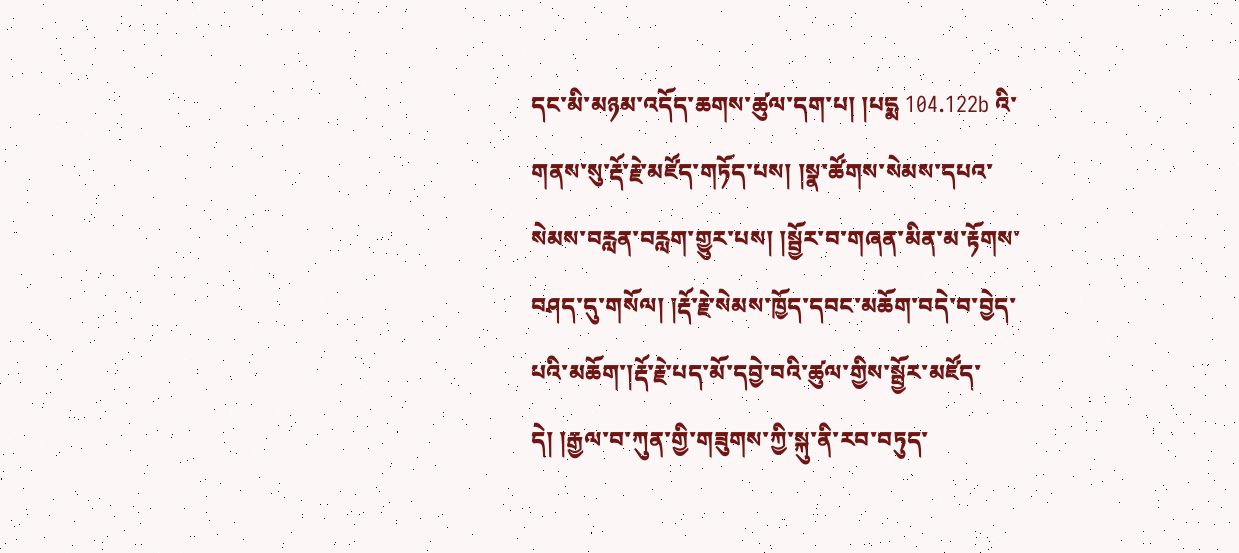དང་མི་མཉམ་འདོད་ཆགས་ཚུལ་དག་པ། །པདྨ 104.122b འི་གནས་སུ་རྡོ་རྗེ་མཛོད་གཏོད་པས། །སྣ་ཚོགས་སེམས་དཔའ་སེམས་བརླན་བརླག་གྱུར་པས། །སྦྱོར་བ་གཞན་མིན་མ་རྟོགས་བཤད་དུ་གསོལ། །རྡོ་རྗེ་སེམས་ཁྱོད་དབང་མཆོག་བདེ་བ་བྱེད་པའི་མཆོག་།རྡོ་རྗེ་པད་མོ་དབྱེ་བའི་ཚུལ་གྱིས་སྦྱོར་མཛོད་དེ། །རྒྱལ་བ་ཀུན་གྱི་གཟུགས་ཀྱི་སྐུ་ནི་རབ་བཏུད་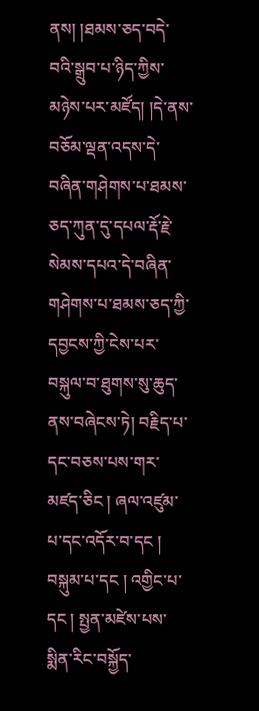ནས། །ཐམས་ཅད་བདེ་བའི་སྒྲུབ་པ་ཉིད་ཀྱིས་མཉེས་པར་མཛོད། །དེ་ནས་བཅོམ་ལྡན་འདས་དེ་བཞིན་གཤེགས་པ་ཐམས་ཅད་ཀུན་དུ་དཔལ་རྡོ་རྗེ་སེམས་དཔའ་དེ་བཞིན་གཤེགས་པ་ཐམས་ཅད་ཀྱི་དབྱངས་ཀྱི་ངེས་པར་བསྐུལ་བ་ཐུགས་སུ་ཆུད་ནས་བཞེངས་ཏེ། བརྗིད་པ་དང་བཅས་པས་གར་མཛད་ཅིང ། ཞལ་འཛུམ་པ་དང་འདོར་བ་དང ། བསྐུམ་པ་དང ། འགྱིང་པ་དང ། སྤྱན་མཛེས་པས་སྨིན་རིང་བསྐྱོད་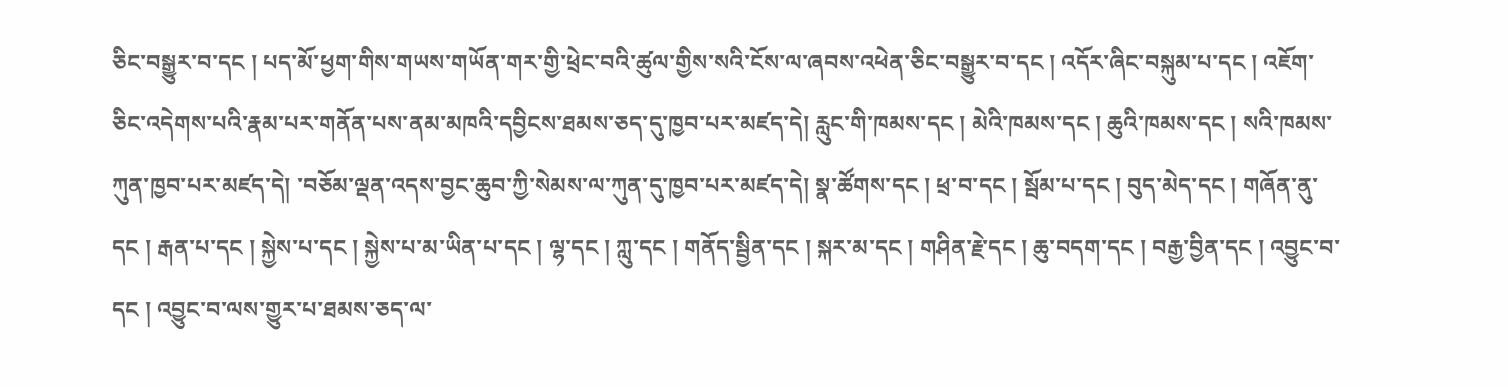ཅིང་བསྒྱུར་བ་དང ། པད་མོ་ཕྱག་གིས་གཡས་གཡོན་གར་གྱི་ཕྲེང་བའི་ཚུལ་གྱིས་སའི་ངོས་ལ་ཞབས་འཕེན་ཅིང་བསྒྱུར་བ་དང ། འདོར་ཞིང་བསྐུམ་པ་དང ། འཇོག་ཅིང་འདེགས་པའི་རྣམ་པར་གནོན་པས་ནམ་མཁའི་དབྱིངས་ཐམས་ཅད་དུ་ཁྱབ་པར་མཛད་དེ། རླུང་གི་ཁམས་དང ། མེའི་ཁམས་དང ། ཆུའི་ཁམས་དང ། སའི་ཁམས་ཀུན་ཁྱབ་པར་མཛད་དེ། ་བཅོམ་ལྡན་འདས་བྱང་ཆུབ་ཀྱི་སེམས་ལ་ཀུན་དུ་ཁྱབ་པར་མཛད་དེ། སྣ་ཚོགས་དང ། ཕྲ་བ་དང ། སྦོམ་པ་དང ། བུད་མེད་དང ། གཞོན་ནུ་དང ། རྒན་པ་དང ། སྐྱེས་པ་དང ། སྐྱེས་པ་མ་ཡིན་པ་དང ། ལྷ་དང ། ཀླུ་དང ། གནོད་སྦྱིན་དང ། སྐར་མ་དང ། གཤིན་རྗེ་དང ། ཆུ་བདག་དང ། བརྒྱ་བྱིན་དང ། འབྱུང་བ་དང ། འབྱུང་བ་ལས་གྱུར་པ་ཐམས་ཅད་ལ་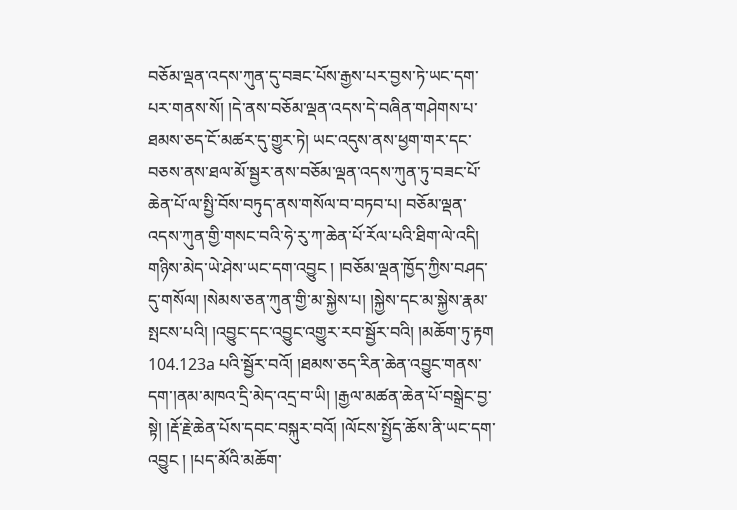བཅོམ་ལྡན་འདས་ཀུན་དུ་བཟང་པོས་རྒྱས་པར་བྱས་ཏེ་ཡང་དག་པར་གནས་སོ། །དེ་ནས་བཅོམ་ལྡན་འདས་དེ་བཞིན་གཤེགས་པ་ཐམས་ཅད་ངོ་མཚར་དུ་གྱུར་ཏེ། ཡང་འདུས་ནས་ཕྱག་གར་དང་བཅས་ནས་ཐལ་མོ་སྦྱར་ནས་བཅོམ་ལྡན་འདས་ཀུན་ཏུ་བཟང་པོ་ཆེན་པོ་ལ་སྤྱི་བོས་བཏུད་ནས་གསོལ་བ་བཏབ་པ། བཅོམ་ལྡན་འདས་ཀུན་གྱི་གསང་བའི་ཧེ་རུ་ཀ་ཆེན་པོ་རོལ་པའི་ཐིག་ལེ་འདི། གཉིས་མེད་ཡེ་ཤེས་ཡང་དག་འབྱུང ། །བཅོམ་ལྡན་ཁྱོད་ཀྱིས་བཤད་དུ་གསོལ། །སེམས་ཅན་ཀུན་གྱི་མ་སྐྱེས་པ། །སྐྱེས་དང་མ་སྐྱེས་རྣམ་སྤངས་པའི། །འབྱུང་དང་འབྱུང་འགྱུར་རབ་སྦྱོར་བའི། །མཆོག་ཏུ་རྟག 104.123a པའི་སྦྱོར་བའོ། །ཐམས་ཅད་རིན་ཆེན་འབྱུང་གནས་དག་།ནམ་མཁའ་དྲི་མེད་འདྲ་བ་ཡི། །རྒྱལ་མཚན་ཆེན་པོ་བསྒྲེང་བྱ་སྟེ། །རྡོ་རྗེ་ཆེན་པོས་དབང་བསྐུར་བའོ། །ལོངས་སྤྱོད་ཆོས་ནི་ཡང་དག་འབྱུང ། །པད་མོའི་མཆོག་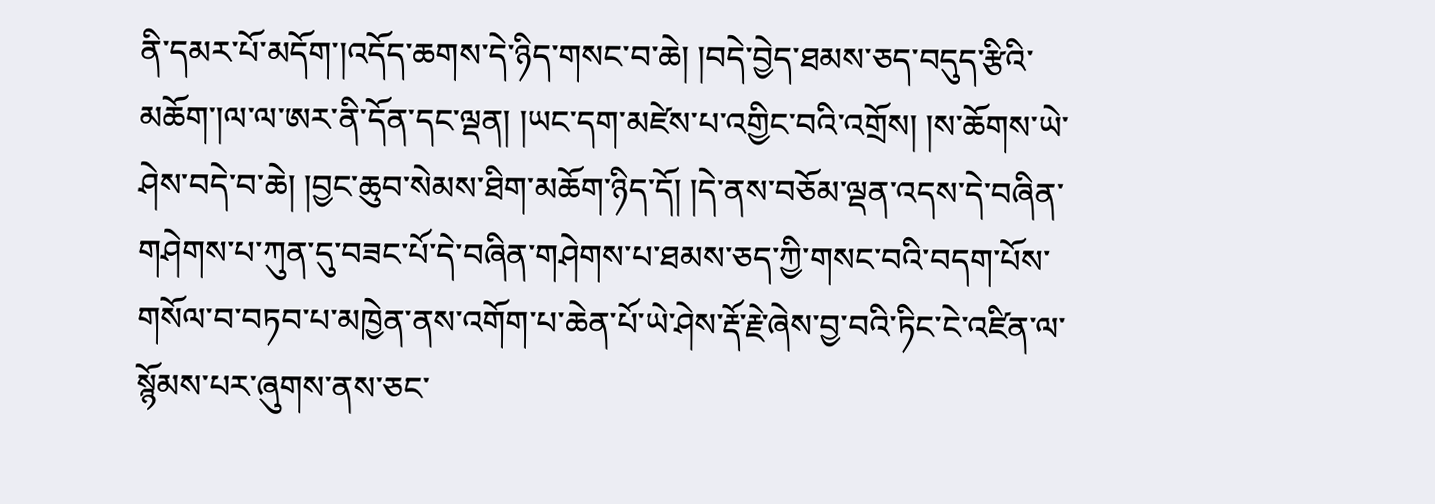ནི་དམར་པོ་མདོག་།འདོད་ཆགས་དེ་ཉིད་གསང་བ་ཆེ། །བདེ་བྱེད་ཐམས་ཅད་བདུད་རྩིའི་མཆོག་།ལ་ལ་ཨར་ནི་དོན་དང་ལྡན། །ཡང་དག་མཛེས་པ་འགྱིང་བའི་འགྲོས། །ས་ཆོགས་ཡེ་ཤེས་བདེ་བ་ཆེ། །བྱང་ཆུབ་སེམས་ཐིག་མཆོག་ཉིད་དོ། །དེ་ནས་བཅོམ་ལྡན་འདས་དེ་བཞིན་གཤེགས་པ་ཀུན་དུ་བཟང་པོ་དེ་བཞིན་གཤེགས་པ་ཐམས་ཅད་ཀྱི་གསང་བའི་བདག་པོས་གསོལ་བ་བཏབ་པ་མཁྱེན་ནས་འགོག་པ་ཆེན་པོ་ཡེ་ཤེས་རྡོ་རྗེ་ཞེས་བྱ་བའི་ཏིང་ངེ་འཛིན་ལ་སྙོམས་པར་ཞུགས་ནས་ཅང་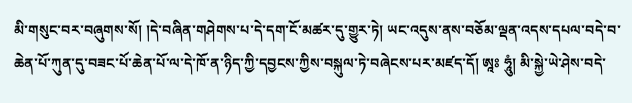མི་གསུང་བར་བཞུགས་སོ། །དེ་བཞིན་གཤེགས་པ་དེ་དག་ངོ་མཚར་དུ་གྱུར་ཏེ། ཡང་འདུས་ནས་བཅོམ་ལྡན་འདས་དཔལ་བདེ་བ་ཆེན་པོ་ཀུན་དུ་བཟང་པོ་ཆེན་པོ་ལ་དེ་ཁོ་ན་ཉིད་ཀྱི་དབྱངས་ཀྱིས་བསྐུལ་ཏེ་བཞེངས་པར་མཛད་དོ། ཨཱཿ ཧཱུཾ། མི་སྐྱེ་ཡེ་ཤེས་བདེ་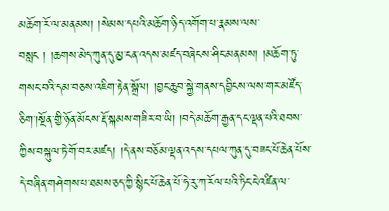མཆོག་རོ་ལ་མནམས། །སེམས་དཔའི་མཆོག་ཉིད་འགོག་པ་རྣམས་ལས་བསླང ། །ཆགས་མེད་ཀུན་དུ་མྱ་ངན་འདས་མཛད་བཞེངས་ཤིང་མནམས། །མཆོག་ཏུ་གསང་བའི་དམ་བཅས་འཇིག་རྟེན་སྒྲོལ། །བྱང་ཆུབ་སྐྱེ་གནས་དབྱིངས་ལས་གར་མཛོད་ཅིག་།སྔོན་གྱི་ཉོན་མོངས་རྡོ་སྐམས་གཟིར་བ་ཡི། །བདེ་མཆོག་རྒྱན་དང་ལྡན་པའི་ཐབས་ཀྱིས་བསྐུལ་ཏེ་གོ་བར་མཛད། །དེ་ནས་བཅོམ་ལྡན་འདས་དཔལ་ཀུན་དུ་བཟང་པོ་ཆེན་པོས་དེ་བཞིན་གཤེགས་པ་ཐམས་ཅད་ཀྱི་སྙིང་པོ་ཆེན་པོ་ཧེ་རུ་ཀ་རོལ་པའི་ཏིང་ངེ་འཛིན་ལ་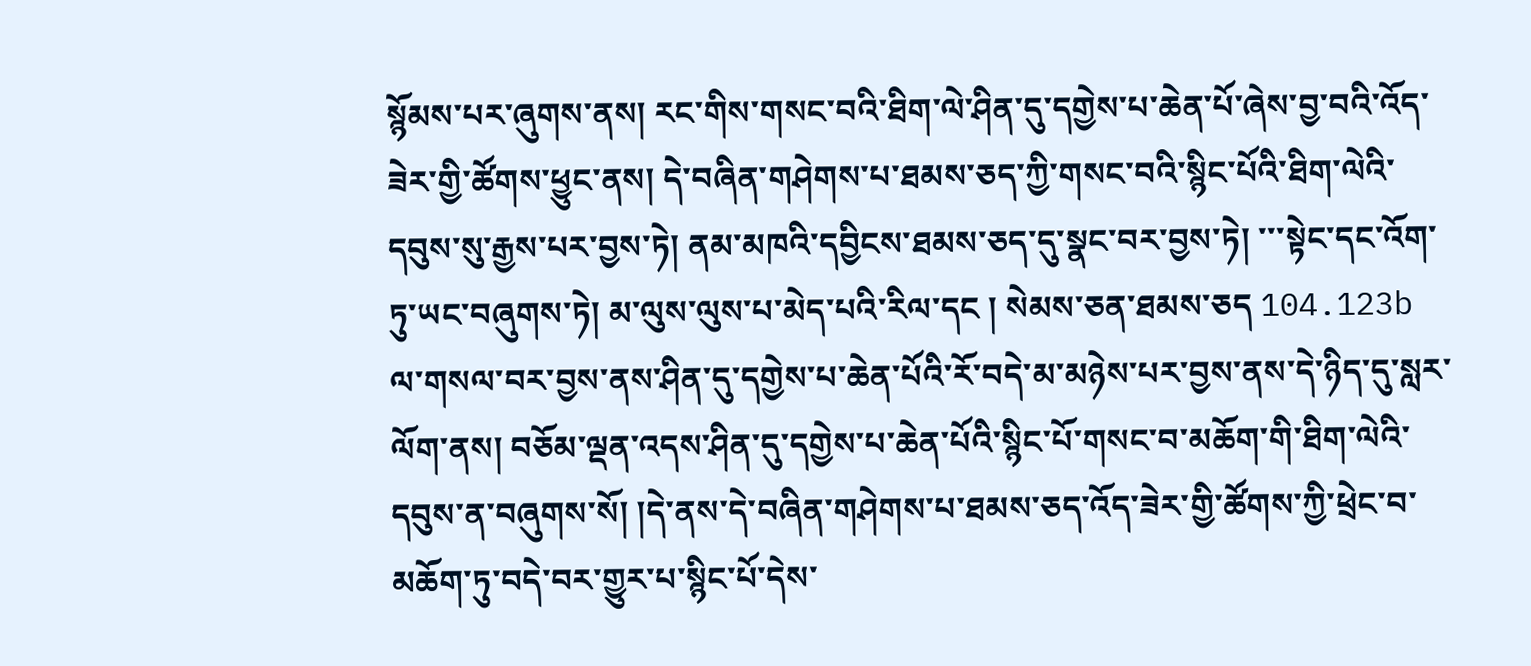སྙོམས་པར་ཞུགས་ནས། རང་གིས་གསང་བའི་ཐིག་ལེ་ཤིན་དུ་དགྱེས་པ་ཆེན་པོ་ཞེས་བྱ་བའི་འོད་ཟེར་གྱི་ཚོགས་ཕྱུང་ནས། དེ་བཞིན་གཤེགས་པ་ཐམས་ཅད་ཀྱི་གསང་བའི་སྙིང་པོའི་ཐིག་ལེའི་དབུས་སུ་རྒྱས་པར་བྱས་ཏེ། ནམ་མཁའི་དབྱིངས་ཐམས་ཅད་དུ་སྣང་བར་བྱས་ཏེ། ་་་སྟེང་དང་འོག་ཏུ་ཡང་བཞུགས་ཏེ། མ་ལུས་ལུས་པ་མེད་པའི་རིལ་དང ། སེམས་ཅན་ཐམས་ཅད 104.123b ལ་གསལ་བར་བྱས་ནས་ཤིན་དུ་དགྱེས་པ་ཆེན་པོའི་རོ་བདེ་མ་མཉེས་པར་བྱས་ནས་དེ་ཉིད་དུ་སླར་ལོག་ནས། བཅོམ་ལྡན་འདས་ཤིན་དུ་དགྱེས་པ་ཆེན་པོའི་སྙིང་པོ་གསང་བ་མཆོག་གི་ཐིག་ལེའི་དབུས་ན་བཞུགས་སོ། །དེ་ནས་དེ་བཞིན་གཤེགས་པ་ཐམས་ཅད་འོད་ཟེར་གྱི་ཚོགས་ཀྱི་ཕྲེང་བ་མཆོག་ཏུ་བདེ་བར་གྱུར་པ་སྙིང་པོ་དེས་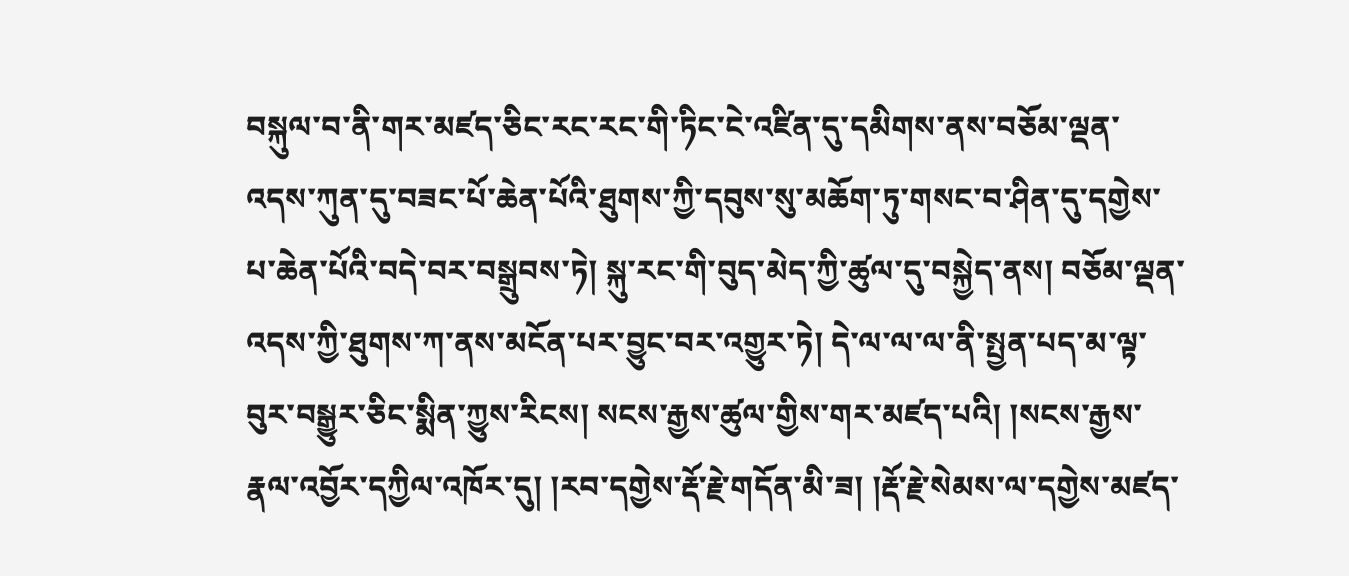བསྐུལ་བ་ནི་གར་མཛད་ཅིང་རང་རང་གི་ཏིང་ངེ་འཛིན་དུ་དམིགས་ནས་བཅོམ་ལྡན་འདས་ཀུན་དུ་བཟང་པོ་ཆེན་པོའི་ཐུགས་ཀྱི་དབུས་སུ་མཆོག་ཏུ་གསང་བ་ཤིན་དུ་དགྱེས་པ་ཆེན་པོའི་བདེ་བར་བསྒྲུབས་ཏེ། སྐུ་རང་གི་བུད་མེད་ཀྱི་ཚུལ་དུ་བསྐྱེད་ནས། བཅོམ་ལྡན་འདས་ཀྱི་ཐུགས་ཀ་ནས་མངོན་པར་བྱུང་བར་འགྱུར་ཏེ། དེ་ལ་ལ་ལ་ནི་སྤྱན་པད་མ་ལྟ་བུར་བསྒྱུར་ཅིང་སྨིན་ཀྱུས་རིངས། སངས་རྒྱས་ཚུལ་གྱིས་གར་མཛད་པའི། །སངས་རྒྱས་རྣལ་འབྱོར་དཀྱིལ་འཁོར་དུ། །རབ་དགྱེས་རྡོ་རྗེ་གདོན་མི་ཟ། །རྡོ་རྗེ་སེམས་ལ་དགྱེས་མཛད་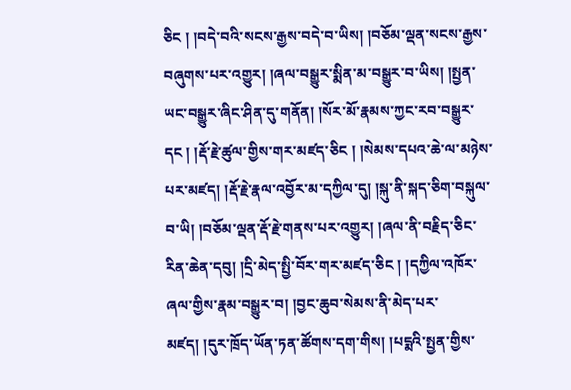ཅིང ། །བདེ་བའི་སངས་རྒྱས་བདེ་བ་ཡིས། །བཅོམ་ལྡན་སངས་རྒྱས་བཞུགས་པར་འགྱུར། །ཞལ་བསྒྱུར་སྨིན་མ་བསྒྱུར་བ་ཡིས། །སྤྱན་ཡང་བསྒྱུར་ཞིང་ཤིན་དུ་གནོན། །སོར་མོ་རྣམས་ཀྱང་རབ་བསྒྱུར་དང ། །རྡོ་རྗེ་ཚུལ་གྱིས་གར་མཛད་ཅིང ། །སེམས་དཔའ་ཆེ་ལ་མཉེས་པར་མཛད། །རྡོ་རྗེ་རྣལ་འབྱོར་མ་དཀྱིལ་དུ། །སྐུ་ནི་སྐད་ཅིག་བསྐུལ་བ་ཡི། །བཅོམ་ལྡན་རྡོ་རྗེ་གནས་པར་འགྱུར། །ཞལ་ནི་བརྗིད་ཅིང་རིན་ཆེན་དབུ། །དྲི་མེད་སྤྱི་བོར་གར་མཛད་ཅིང ། །དཀྱིལ་འཁོར་ཞལ་གྱིས་རྣམ་བསྒྱུར་བ། །བྱང་ཆུབ་སེམས་ནི་མེད་པར་མཛད། །དུར་ཁྲོད་ཡོན་ཏན་ཚོགས་དག་གིས། །པདྨའི་སྤྱན་གྱིས་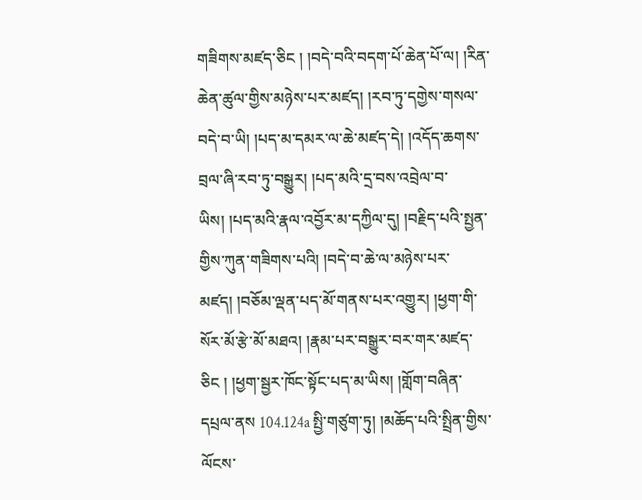གཟིགས་མཛད་ཅིང ། །བདེ་བའི་བདག་པོ་ཆེན་པོ་ལ། །རིན་ཆེན་ཚུལ་གྱིས་མཉེས་པར་མཛད། །རབ་ཏུ་དགྱེས་གསལ་བདེ་བ་ཡི། །པད་མ་དམར་ལ་ཆེ་མཛད་དེ། །འདོད་ཆགས་བྲལ་ཞི་རབ་ཏུ་བསྒྱུར། །པད་མའི་དྲ་བས་འབྲེལ་བ་ཡིས། །པད་མའི་རྣལ་འབྱོར་མ་དཀྱིལ་དུ། །བརྗིད་པའི་སྤྱན་གྱིས་ཀུན་གཟིགས་པའི། །བདེ་བ་ཆེ་ལ་མཉེས་པར་མཛད། །བཅོམ་ལྡན་པད་མོ་གནས་པར་འགྱུར། །ཕྱག་གི་སོར་མོ་རྩེ་མོ་མཐའ། །རྣམ་པར་བསྒྱུར་བར་གར་མཛད་ཅིང ། །ཕྱག་སྦྱར་ཁོང་སྟོང་པད་མ་ཡིས། །གློག་བཞིན་དཔྲལ་ནས 104.124a སྤྱི་གཙུག་ཏུ། །མཆོད་པའི་སྤྲིན་གྱིས་ལོངས་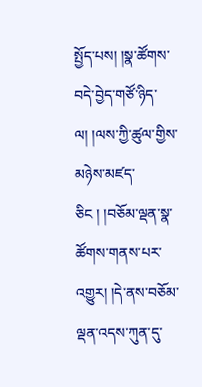སྤྱོད་པས། །སྣ་ཚོགས་བདེ་བྱེད་གཙོ་ཉིད་ལ། །ལས་ཀྱི་ཚུལ་གྱིས་མཉེས་མཛད་ཅིང ། །བཅོམ་ལྡན་སྣ་ཚོགས་གནས་པར་འགྱུར། །དེ་ནས་བཅོམ་ལྡན་འདས་ཀུན་དུ་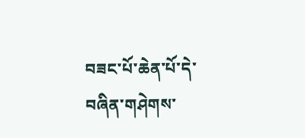བཟང་པོ་ཆེན་པོ་དེ་བཞིན་གཤེགས་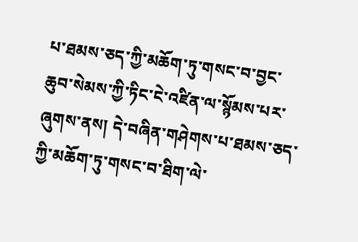པ་ཐམས་ཅད་ཀྱི་མཆོག་ཏུ་གསང་བ་བྱང་ཆུབ་སེམས་ཀྱི་ཏིང་ངེ་འཛིན་ལ་སྙོམས་པར་ཞུགས་ནས། དེ་བཞིན་གཤེགས་པ་ཐམས་ཅད་ཀྱི་མཆོག་ཏུ་གསང་བ་ཐིག་ལེ་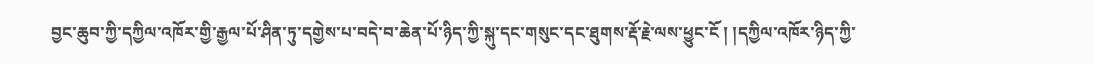བྱང་ཆུབ་ཀྱི་དཀྱིལ་འཁོར་གྱི་རྒྱལ་པོ་ཤིན་ཏུ་དགྱེས་པ་བདེ་བ་ཆེན་པོ་ཉིད་ཀྱི་སྐུ་དང་གསུང་དང་ཐུགས་རྡོ་རྗེ་ལས་ཕྱུང་ངོ ། །དཀྱིལ་འཁོར་ཉིད་ཀྱི་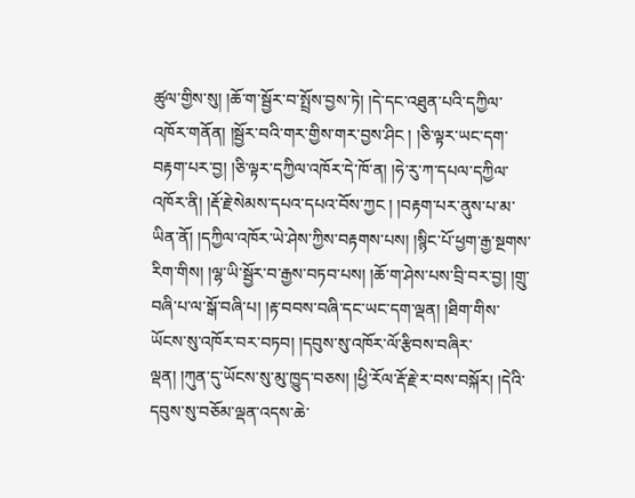ཚུལ་གྱིས་སུ། །ཆོ་ག་སྦྱོར་བ་སྤྲོས་བྱས་ཏེ། །དེ་དང་འཐུན་པའི་དཀྱིལ་འཁོར་གནོན། །སྦྱོར་བའི་གར་གྱིས་གར་བྱས་ཤིང ། །ཅི་ལྟར་ཡང་དག་བརྟག་པར་བྱ། །ཅི་ལྟར་དཀྱིལ་འཁོར་དེ་ཁོ་ན། །ཧེ་རུ་ཀ་དཔལ་དཀྱིལ་འཁོར་ནི། །རྡོ་རྗེ་སེམས་དཔའ་དཔའ་བོས་ཀྱང ། །བརྟག་པར་ནུས་པ་མ་ཡིན་ནོ། །དཀྱིལ་འཁོར་ཡེ་ཤེས་ཀྱིས་བརྟགས་པས། །སྙིང་པོ་ཕྱག་རྒྱ་སྔགས་རིག་གིས། །ལྷ་ཡི་སྦྱོར་བ་རྒྱས་བཏབ་པས། །ཆོ་ག་ཤེས་པས་བྲི་བར་བྱ། །གྲུ་བཞི་པ་ལ་སྒོ་བཞི་པ། །རྟ་བབས་བཞི་དང་ཡང་དག་ལྡན། །ཐིག་གིས་ཡོངས་སུ་འཁོར་བར་བཏབ། །དབུས་སུ་འཁོར་ལོ་རྩིབས་བཞིར་ལྡན། །ཀུན་དུ་ཡོངས་སུ་མུ་ཁྱུད་བཅས། །ཕྱི་རོལ་རྡོ་རྗེ་ར་བས་བསྐོར། །དེའི་དབུས་སུ་བཅོམ་ལྡན་འདས་ཆེ་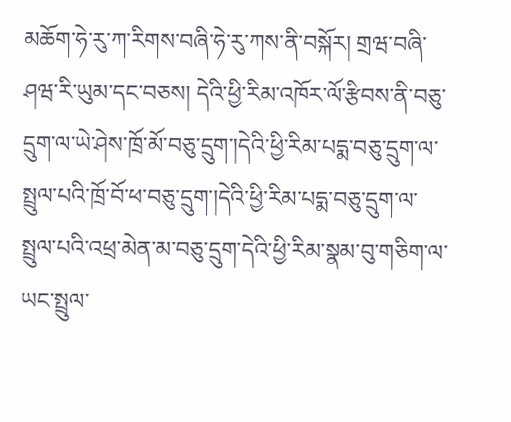མཆོག་ཧེ་རུ་ཀ་རིགས་བཞི་ཧེ་རུ་ཀས་ནི་བསྐོར། གྲཝ་བཞི་ཤཝ་རི་ཡུམ་དང་བཅས། དེའི་ཕྱི་རིམ་འཁོར་ལོ་རྩིབས་ནི་བཅུ་དྲུག་ལ་ཡེ་ཤེས་ཁྲོ་མོ་བཅུ་དྲུག་།དེའི་ཕྱི་རིམ་པདྨ་བཅུ་དྲུག་ལ་སྤྲུལ་པའི་ཁྲོ་བོ་ཕ་བཅུ་དྲུག་།དེའི་ཕྱི་རིམ་པདྨ་བཅུ་དྲུག་ལ་སྤྲུལ་པའི་འཕྲ་མེན་མ་བཅུ་དྲུག་དེའི་ཕྱི་རིམ་སྣམ་བུ་གཅིག་ལ་ཡང་སྤྲུལ་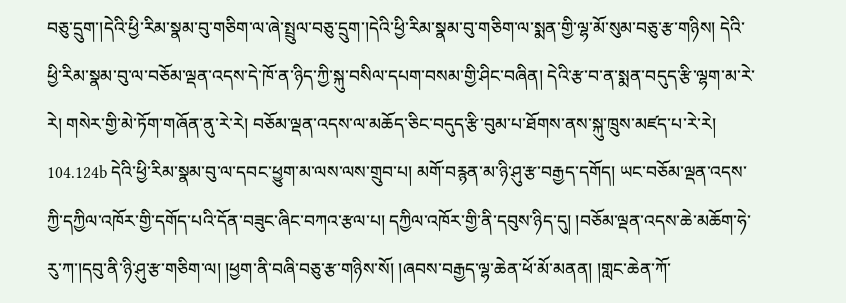བཅུ་དྲུག་།དེའི་ཕྱི་རིམ་སྣམ་བུ་གཅིག་ལ་ཞེ་སྤྲུལ་བཅུ་དྲུག་།དེའི་ཕྱི་རིམ་སྣམ་བུ་གཅིག་ལ་སྨན་གྱི་ལྷ་མོ་སུམ་བཅུ་རྩ་གཉིས། དེའི་ཕྱི་རིམ་སྣམ་བུ་ལ་བཅོམ་ལྡན་འདས་དེ་ཁོ་ན་ཉིད་ཀྱི་སྐུ་བསིལ་དཔག་བསམ་གྱི་ཤིང་བཞིན། དེའི་རྩ་བ་ན་སྨན་བདུད་རྩི་ལྷག་མ་རེ་རེ། གསེར་གྱི་མེ་ཏོག་གཞོན་ནུ་རེ་རེ། བཅོམ་ལྡན་འདས་ལ་མཆོད་ཅིང་བདུད་རྩི་བུམ་པ་ཐོགས་ནས་སྐུ་ཁྲུས་མཛད་པ་རེ་རེ། 104.124b དེའི་ཕྱི་རིམ་སྣམ་བུ་ལ་དབང་ཕྱུག་མ་ལས་ལས་གྲུབ་པ། མགོ་བརྙན་མ་ཉི་ཤུ་རྩ་བརྒྱད་དགོད། ཡང་བཅོམ་ལྡན་འདས་ཀྱི་དཀྱིལ་འཁོར་གྱི་དགོད་པའི་དོན་བཟུང་ཞིང་བཀའ་རྩལ་པ། དཀྱིལ་འཁོར་གྱི་ནི་དབུས་ཉིད་དུ། །བཅོམ་ལྡན་འདས་ཆེ་མཆོག་ཧེ་རུ་ཀ་།དབུ་ནི་ཉི་ཤུ་རྩ་གཅིག་ལ། །ཕྱག་ནི་བཞི་བཅུ་རྩ་གཉིས་སོ། །ཞབས་བརྒྱད་ལྷ་ཆེན་ཕོ་མོ་མནན། །གླང་ཆེན་ཀོ་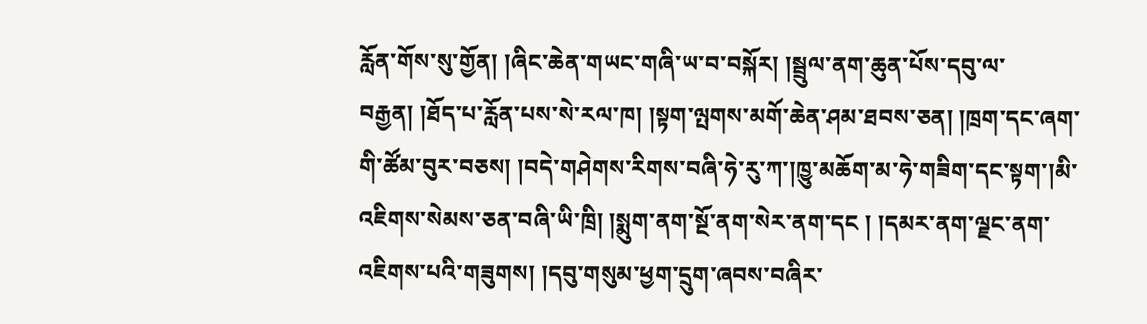རློན་གོས་སུ་གྱོན། །ཞིང་ཆེན་གཡང་གཞི་ཡ་བ་བསྐོར། །སྦྲུལ་ནག་ཆུན་པོས་དབུ་ལ་བརྒྱན། །ཐོད་པ་རློན་པས་སེ་རལ་ཁ། །སྟག་ལྤགས་མགོ་ཆེན་ཤམ་ཐབས་ཅན། །ཁྲག་དང་ཞག་གི་ཚོམ་བུར་བཅས། །བདེ་གཤེགས་རིགས་བཞི་ཧེ་རུ་ཀ་།ཁྱུ་མཆོག་མ་ཧེ་གཟིག་དང་སྟག་།མི་འཇིགས་སེམས་ཅན་བཞི་ཡི་ཁྲི། །སྨུག་ནག་སྔོ་ནག་སེར་ནག་དང ། །དམར་ནག་ལྗང་ནག་འཇིགས་པའི་གཟུགས། །དབུ་གསུམ་ཕྱག་དྲུག་ཞབས་བཞིར་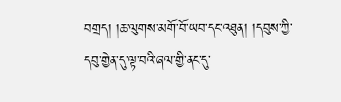བགྲད། །ཆ་ལུགས་མགོ་བོ་ཡབ་དང་འཐུན། །དབུས་ཀྱི་དབུ་གྱེན་དུ་ལྟ་བའི་ཞལ་གྱི་ནང་དུ་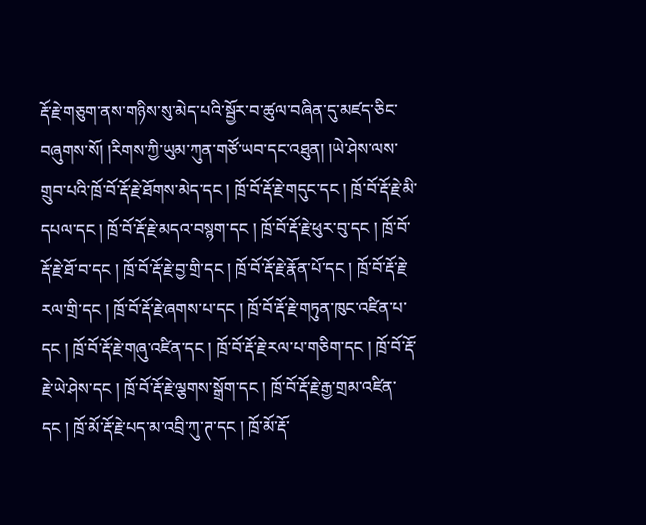རྡོ་རྗེ་གཅུག་ནས་གཉིས་སུ་མེད་པའི་སྦྱོར་བ་ཚུལ་བཞིན་དུ་མཛད་ཅིང་བཞུགས་སོ། །རིགས་ཀྱི་ཡུམ་ཀུན་གཙོ་ཡབ་དང་འཐུན། །ཡེ་ཤེས་ལས་གྲུབ་པའི་ཁྲོ་བོ་རྡོ་རྗེ་ཐོགས་མེད་དང ། ཁྲོ་བོ་རྡོ་རྗེ་གདུང་དང ། ཁྲོ་བོ་རྡོ་རྗེ་མི་དཔལ་དང ། ཁྲོ་བོ་རྡོ་རྗེ་མདའ་བསྙག་དང ། ཁྲོ་བོ་རྡོ་རྗེ་ཕུར་བུ་དང ། ཁྲོ་བོ་རྡོ་རྗེ་ཐོ་བ་དང ། ཁྲོ་བོ་རྡོ་རྗེ་བྱ་གྲི་དང ། ཁྲོ་བོ་རྡོ་རྗེ་རྣོན་པོ་དང ། ཁྲོ་བོ་རྡོ་རྗེ་རལ་གྲི་དང ། ཁྲོ་བོ་རྡོ་རྗེ་ཞགས་པ་དང ། ཁྲོ་བོ་རྡོ་རྗེ་གཏུན་ཁུང་འཛིན་པ་དང ། ཁྲོ་བོ་རྡོ་རྗེ་གཞུ་འཛིན་དང ། ཁྲོ་བོ་རྡོ་རྗེ་རལ་པ་གཅིག་དང ། ཁྲོ་བོ་རྡོ་རྗེ་ཡེ་ཤེས་དང ། ཁྲོ་བོ་རྡོ་རྗེ་ལྕགས་སྒྲོག་དང ། ཁྲོ་བོ་རྡོ་རྗེ་རྒྱ་གྲམ་འཛིན་དང ། ཁྲོ་མོ་རྡོ་རྗེ་པད་མ་འབྲི་ཀུ་ཊ་དང ། ཁྲོ་མོ་རྡོ་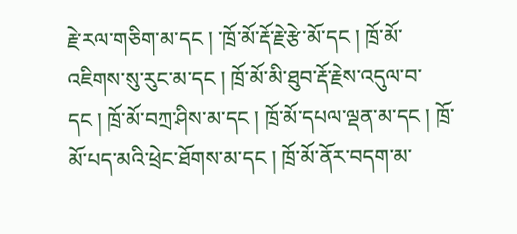རྗེ་རལ་གཅིག་མ་དང ། ་ཁྲོ་མོ་རྡོ་རྗེ་རྩེ་མོ་དང ། ཁྲོ་མོ་འཇིགས་སུ་རུང་མ་དང ། ཁྲོ་མོ་མི་ཐུབ་རྡོ་རྗེས་འདུལ་བ་དང ། ཁྲོ་མོ་བཀྲ་ཤིས་མ་དང ། ཁྲོ་མོ་དཔལ་ལྡན་མ་དང ། ཁྲོ་མོ་པད་མའི་ཕྲེང་ཐོགས་མ་དང ། ཁྲོ་མོ་ནོར་བདག་མ་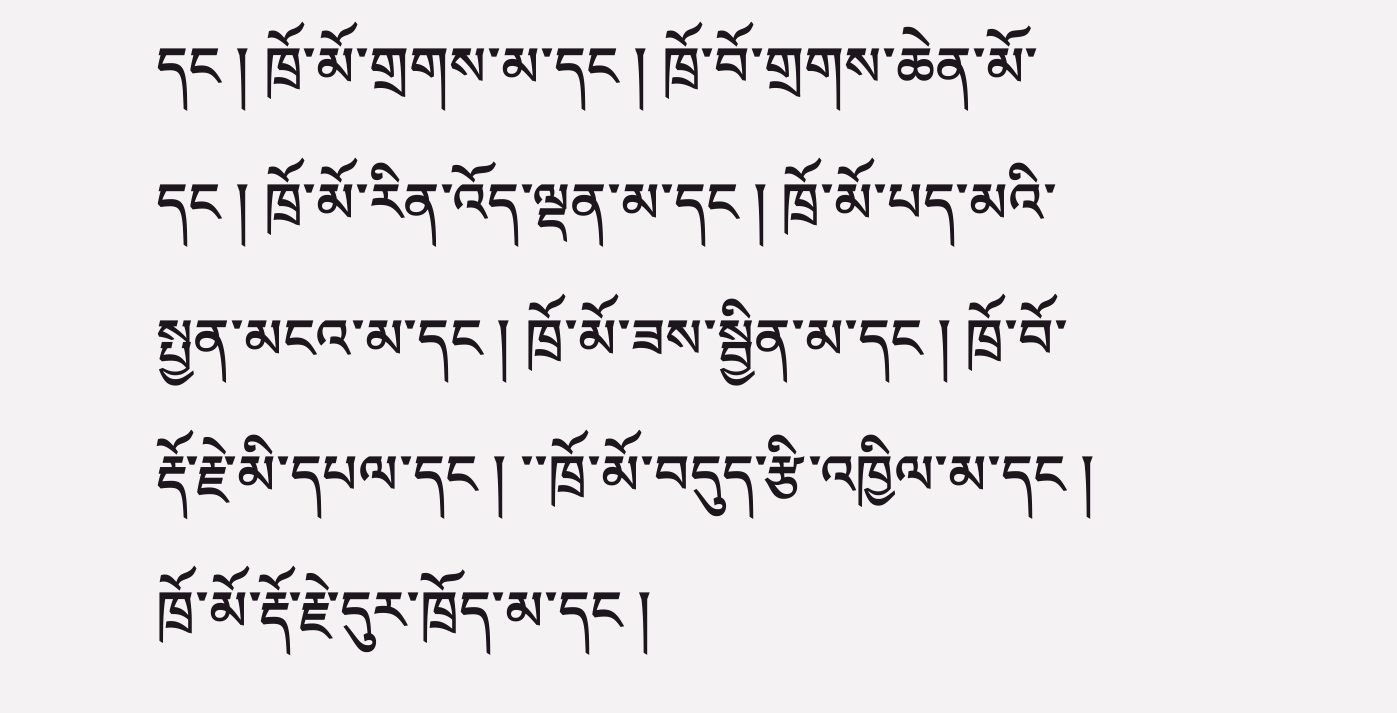དང ། ཁྲོ་མོ་གྲགས་མ་དང ། ཁྲོ་བོ་གྲགས་ཆེན་མོ་དང ། ཁྲོ་མོ་རིན་འོད་ལྡན་མ་དང ། ཁྲོ་མོ་པད་མའི་སྤྱན་མངའ་མ་དང ། ཁྲོ་མོ་ཟས་སྦྱིན་མ་དང ། ཁྲོ་བོ་རྡོ་རྗེ་མི་དཔལ་དང ། ་་ཁྲོ་མོ་བདུད་རྩི་འཁྱིལ་མ་དང ། ཁྲོ་མོ་རྡོ་རྗེ་དུར་ཁྲོད་མ་དང །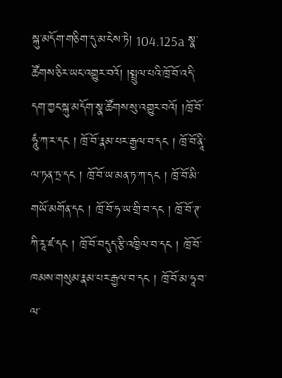སྐུ་མདོག་གཅིག་དུ་མ་ངེས་ཏེ། 104.125a སྣ་ཚོགས་ཅིར་ཡང་འགྱུར་བའོ། །སྤྲུལ་པའི་ཁྲོ་བོ་འདི་དག་ཀྱང་སྐུ་མདོག་སྣ་ཚོགས་སུ་འགྱུར་བའོ། །ཁྲོ་བོ་ཧཱུཾ་ཀ་ར་དང ། ཁྲོ་བོ་རྣམ་པར་རྒྱལ་བ་དང ། ཁྲོ་བོ་ནཱི་ལ་ཏན་ཏྲ་དང ། ཁྲོ་བོ་ཡ་མན་ཏ་ཀ་དང ། ཁྲོ་བོ་མི་གཡོ་མགོན་དང ། ཁྲོ་བོ་ཧ་ཡ་གྲི་བ་དང ། ཁྲོ་བོ་ཊ་ཀི་རཱ་ཛ་དང ། ཁྲོ་བོ་བདུད་རྩི་འཁྱིལ་བ་དང ། ཁྲོ་བོ་ཁམས་གསུམ་རྣམ་པར་རྒྱལ་བ་དང ། ཁྲོ་བོ་མ་ཧཱ་བ་ལ་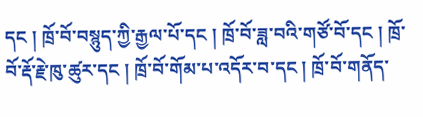དང ། ཁྲོ་བོ་བསྙུད་ཀྱི་རྒྱལ་པོ་དང ། ཁྲོ་བོ་ཟླ་བའི་གཙོ་བོ་དང ། ཁྲོ་བོ་རྡོ་རྗེ་ཁུ་ཚུར་དང ། ཁྲོ་བོ་གོམ་པ་འདོར་བ་དང ། ཁྲོ་བོ་གནོད་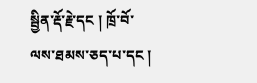སྦྱིན་རྡོ་རྗེ་དང ། ཁྲོ་བོ་ལས་ཐམས་ཅད་པ་དང །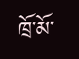ཁྲོ་མོ་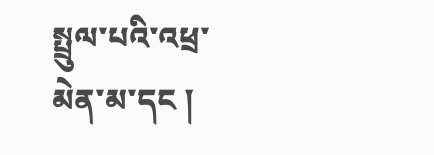སྤྲུལ་པའི་འཕྲ་མེན་མ་དང །